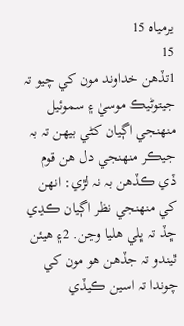يرمياہ 15
15
1تڏهن خداوند مون کي چيو تہ جيتوڻيڪ موسيٰ ۽ سموئيل منهنجي اڳيان کڻي بيهن تہ بہ جيڪر منهنجي دل هن قوم ڏي ڪڏهن بہ نہ لڙي: انهن کي منهنجي نظر اڳيان ڪڍي ڇڏ تہ ڀلي هليا وڃن. 2۽ هيئن ٿيندو تہ جڏهن هو مون کي چوندا تہ اسين ڪيڏي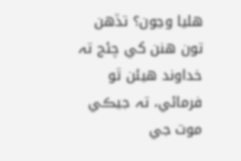هليا وڃون؟ تڏهن تون هنن کي چئج تہ خداوند هيئن ٿو فرمائي، تہ جيڪي موت جي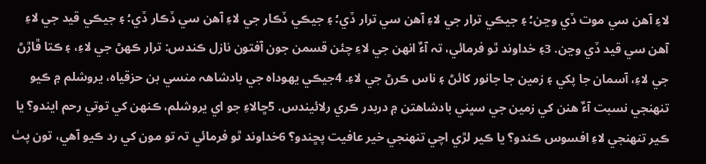لاءِ آهن سي موت ڏي وڃن؛ ۽ جيڪي ترار جي لاءِ آهن سي ترار ڏي؛ ۽ جيڪي ڏڪار جي لاءِ آهن سي ڏڪار ڏي؛ ۽ جيڪي قيد جي لاءِ آهن سي قيد ڏي وڃن. 3۽ خداوند ٿو فرمائي، تہ آءٌ انهن جي لاءِ چئن قسمن جون آفتون نازل ڪندس: ترار ڪهڻ جي لاءِ، ۽ ڪتا ڦاڙڻ جي لاءِ، آسمان جا پکي ۽ زمين جا جانور کائڻ ۽ ناس ڪرڻ جي لاءِ. 4جيڪي يهوداہ جي بادشاهہ منسي بن حزقياہ، يروشلم ۾ ڪيو تنهنجي نسبت آءٌ هنن کي زمين جي سڀني بادشاهتن ۾ دربدر ڪري رلائيندس. 5ڇالاءِ جو اي يروشلم، ڪنهن کي توتي رحم ايندو؟ يا ڪير تنهنجي لاءِ افسوس ڪندو؟ يا ڪير لڙي اچي تنهنجي خير عافيت پڇندو؟ 6خداوند ٿو فرمائي تہ تو مون کي رد ڪيو آهي، تون پٺ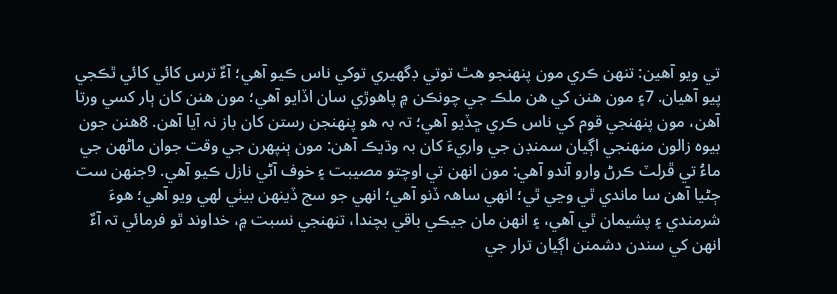تي ويو آهين: تنهن ڪري مون پنهنجو هٿ توتي ڊگهيري توکي ناس ڪيو آهي؛ آءٌ ترس کائي کائي ٿڪجي پيو آهيان. 7۽ مون هنن کي هن ملڪ جي چونڪن ۾ پاهوڙي سان اڏايو آهي؛ مون هنن کان ٻار کسي ورتا آهن، مون پنهنجي قوم کي ناس ڪري ڇڏيو آهي؛ تہ بہ هو پنهنجن رستن کان باز نہ آيا آهن. 8هنن جون بيوہ زالون منهنجي اڳيان سمنڊن جي واريءَ کان بہ وڌيڪ آهن: مون ٻنپهرن جي وقت جوان ماڻهن جي ماءُ تي ڦرلٽ ڪرڻ وارو آندو آهي: مون انهن تي اوچتو مصيبت ۽ خوف آڻي نازل ڪيو آهي. 9جنهن ست ڄڻيا آهن سا ماندي ٿي وڃي ٿي؛ انهي ساهہ ڏنو آهي؛ انهي جو سج ڏينهن بيٺي لهي ويو آهي؛ هوءَ شرمندي ۽ پشيمان ٿي آهي، ۽ انهن مان جيڪي باقي بچندا، تنهنجي نسبت ۾، خداوند ٿو فرمائي تہ آءٌ انهن کي سندن دشمنن اڳيان ترار جي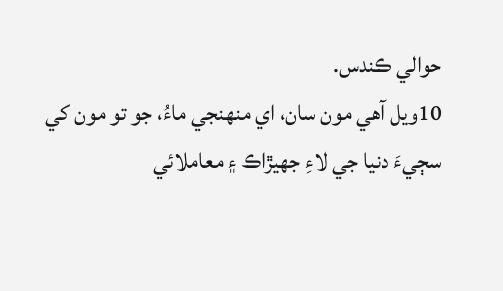حوالي ڪندس.
10ويل آهي مون سان، اي منهنجي ماءُ، جو تو مون کي سڄيءَ دنيا جي لاءِ جهيڙاڪ ۽ معاملائي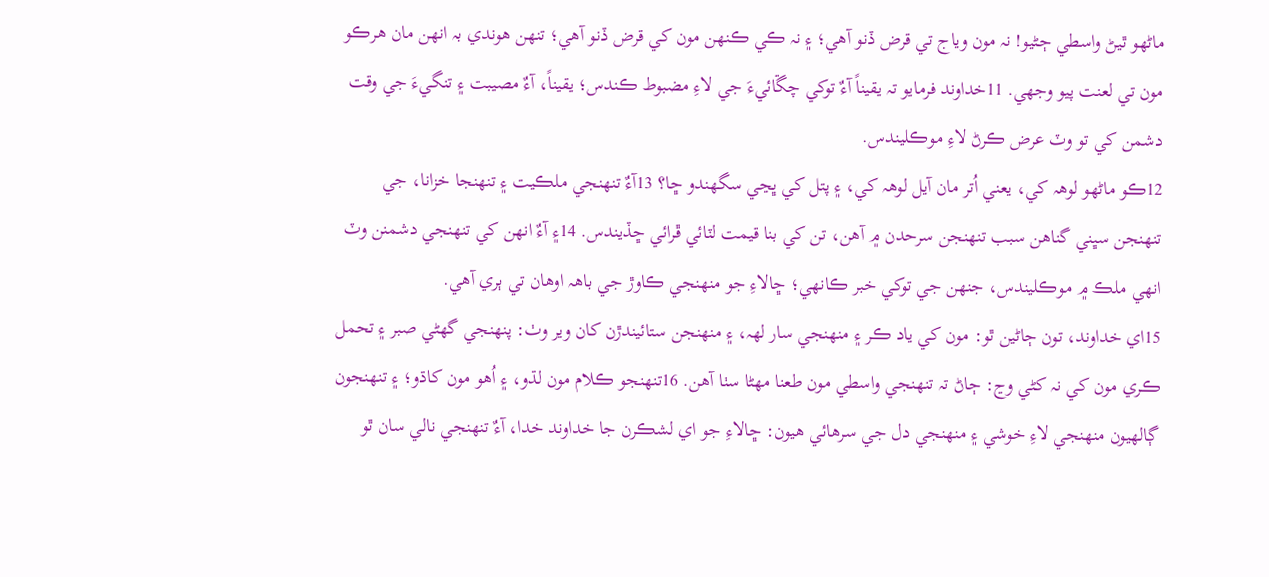ماڻهو ٿيڻ واسطي ڄڻيو! نہ مون وياج تي قرض ڏنو آهي؛ ۽ نہ ڪي ڪنهن مون کي قرض ڏنو آهي؛ تنهن هوندي بہ انهن مان هرڪو مون تي لعنت پيو وجهي. 11خداوند فرمايو تہ يقيناً آءٌ توکي چڱائيءَ جي لاءِ مضبوط ڪندس؛ يقيناً، آءٌ مصيبت ۽ تنگيءَ جي وقت دشمن کي تو وٽ عرض ڪرڻ لاءِ موڪليندس.
12ڪو ماڻهو لوهہ کي، يعني اُتر مان آيل لوهہ کي، ۽ پتل کي ڀڃي سگهندو ڇا؟ 13آءٌ تنهنجي ملڪيت ۽ تنهنجا خزانا، جي تنهنجن سڀني گناهن سبب تنهنجن سرحدن ۾ آهن، تن کي بنا قيمت لٽائي ڦرائي ڇڏيندس. 14۽ آءٌ انهن کي تنهنجي دشمنن وٽ انهي ملڪ ۾ موڪليندس، جنهن جي توکي خبر ڪانهي؛ ڇالاءِ جو منهنجي ڪاوڙ جي باهہ اوهان تي ٻري آهي.
15اي خداوند، تون ڄاڻين ٿو: مون کي ياد ڪر ۽ منهنجي سار لهہ، ۽ منهنجن ستائيندڙن کان وير وٺ: پنهنجي گهڻي صبر ۽ تحمل ڪري مون کي نہ کڻي وڃ: ڄاڻ تہ تنهنجي واسطي مون طعنا مهڻا سٺا آهن. 16تنهنجو ڪلام مون لڌو، ۽ اُهو مون کاڌو؛ ۽ تنهنجون ڳالهيون منهنجي لاءِ خوشي ۽ منهنجي دل جي سرهائي هيون: ڇالاءِ جو اي لشڪرن جا خداوند خدا، آءٌ تنهنجي نالي سان ٿو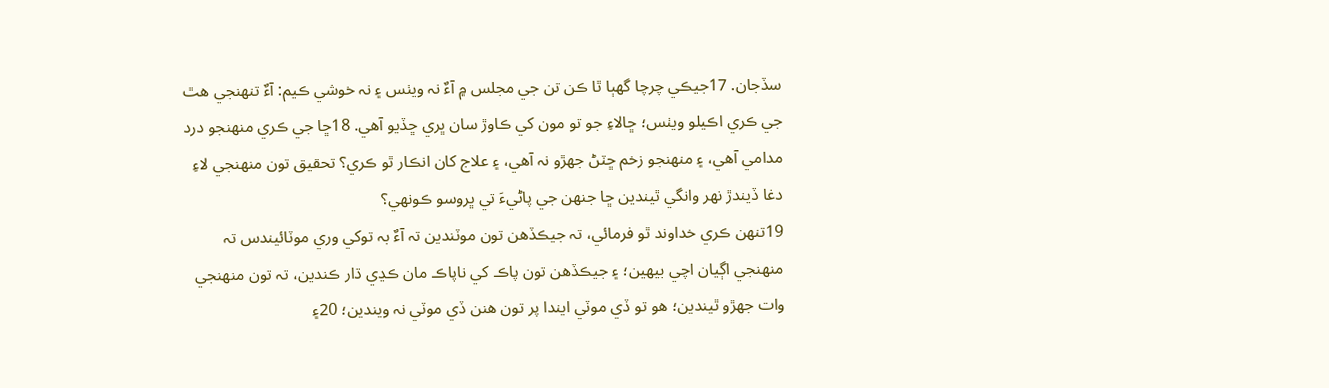سڏجان. 17جيڪي چرچا گهٻا ٿا ڪن تن جي مجلس ۾ آءٌ نہ ويٺس ۽ نہ خوشي ڪيم: آءٌ تنهنجي هٿ جي ڪري اڪيلو ويٺس؛ ڇالاءِ جو تو مون کي ڪاوڙ سان ڀري ڇڏيو آهي. 18ڇا جي ڪري منهنجو درد مدامي آهي، ۽ منهنجو زخم ڇٽڻ جهڙو نہ آهي، ۽ علاج کان انڪار ٿو ڪري؟ تحقيق تون منهنجي لاءِ دغا ڏيندڙ نهر وانگي ٿيندين ڇا جنهن جي پاڻيءَ تي ڀروسو ڪونهي؟
19تنهن ڪري خداوند ٿو فرمائي، تہ جيڪڏهن تون موٽندين تہ آءٌ بہ توکي وري موٽائيندس تہ منهنجي اڳيان اچي بيهين؛ ۽ جيڪڏهن تون پاڪ کي ناپاڪ مان ڪڍي ڌار ڪندين، تہ تون منهنجي وات جهڙو ٿيندين؛ هو تو ڏي موٽي ايندا پر تون هنن ڏي موٽي نہ ويندين؛ 20۽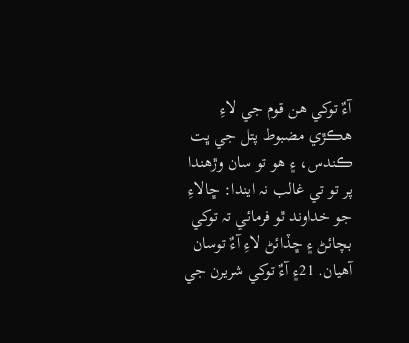آءٌ توکي هن قوم جي لاءِ هڪڙي مضبوط پتل جي ڀت ڪندس، ۽ هو تو سان وڙهندا پر تو تي غالب نہ ايندا: ڇالاءِ جو خداوند ٿو فرمائي تہ توکي بچائڻ ۽ ڇڏائڻ لاءِ آءٌ توسان آهيان. 21۽ آءٌ توکي شريرن جي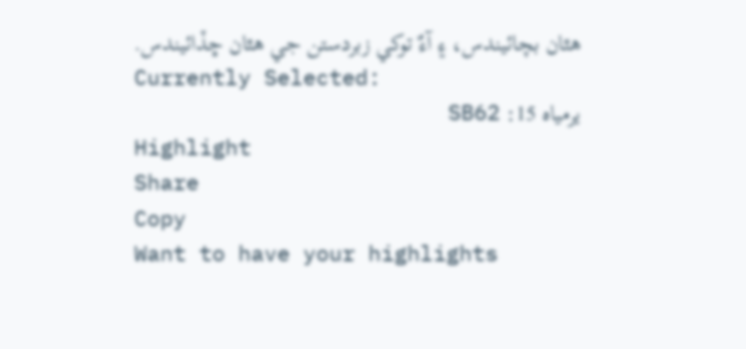هٿان بچائيندس، ۽ آءٌ توکي زبردستن جي هٿان ڇڏائيندس.
Currently Selected:
يرمياہ 15: SB62
Highlight
Share
Copy
Want to have your highlights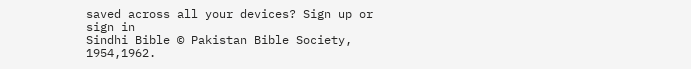saved across all your devices? Sign up or sign in
Sindhi Bible © Pakistan Bible Society, 1954,1962.